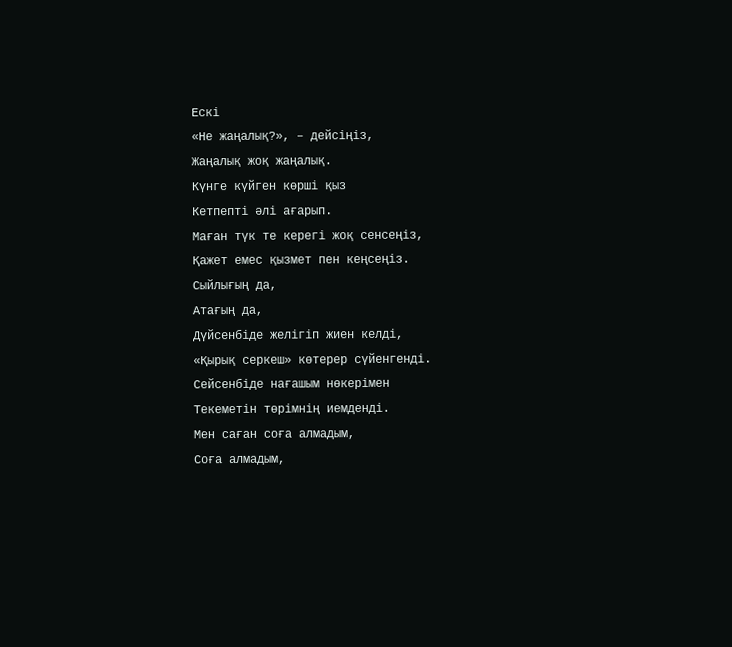Ескі
«Не жаңалық?», – дейсіңіз,
Жаңалық жоқ жаңалық.
Күнге күйген көрші қыз
Кетпепті әлі ағарып.
Маған түк те керегі жоқ сенсеңіз,
Қажет емес қызмет пен кеңсеңіз.
Сыйлығың да,
Атағың да,
Дүйсенбіде желігіп жиен келді,
«Қырық серкеш» көтерер сүйенгенді.
Сейсенбіде нағашым нөкерімен
Текеметін төрімнің иемденді.
Мен саған соға алмадым,
Соға алмадым,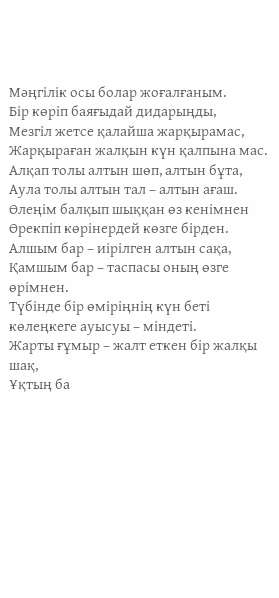Мәңгілік осы болар жоғалғаным.
Бір көріп баяғыдай дидарыңды,
Мезгіл жетсе қалайша жарқырамас,
Жарқыраған жалқын күн қалпына мас.
Алқап толы алтын шөп, алтын бұта,
Аула толы алтын тал – алтын ағаш.
Өлеңім балқып шыққан өз кенімнен
Өрекпіп көрінердей көзге бірден.
Алшым бар – иірілген алтын сақа,
Қамшым бар – таспасы оның өзге өрімнен.
Түбінде бір өміріңнің күн беті
көлеңкеге ауысуы – міндеті.
Жарты ғұмыр – жалт еткен бір жалқы шақ,
Ұқтың ба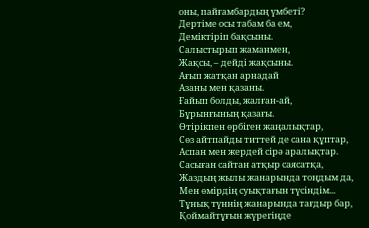оны, пайғамбардың үмбеті?
Дертіме осы табам ба ем,
Деміктіріп бақсыны.
Салыстырып жаманмен,
Жақсы, – дейді жақсыны.
Ағып жатқан арнадай
Азаны мен қазаны.
Ғайып болды, жалған-ай,
Бұрынғының қазағы.
Өтірікпен өрбіген жаңалықтар,
Сөз айтпайды титтей де сана құптар,
Аспан мен жердей сірә аралықтар.
Сасыған сайтан атқыр саясатқа,
Жаздың жылы жанарында тоңдым да,
Мен өмірдің суықтағын түсіндім...
Тұнық түннің жанарында тағдыр бар,
Қоймайтұғын жүрегіңде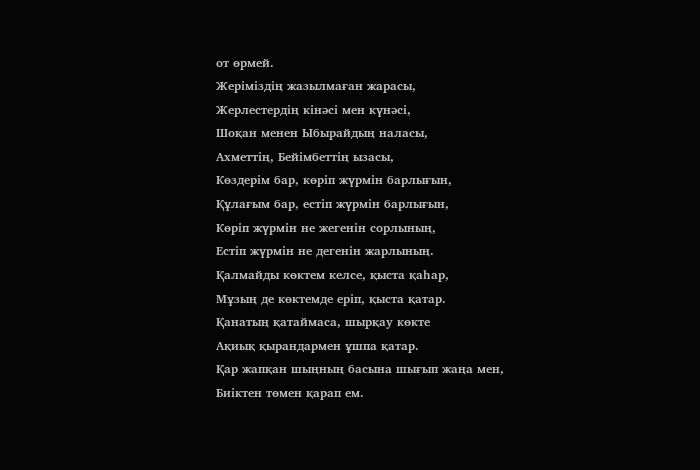от өрмей.
Жеріміздің жазылмаған жарасы,
Жерлестердің кінәсі мен күнәсі,
Шоқан менен Ыбырайдың наласы,
Ахметтің, Бейімбеттің ызасы,
Көздерім бар, көріп жүрмін барлығын,
Құлағым бар, естіп жүрмін барлығын,
Көріп жүрмін не жегенін сорлының,
Естіп жүрмін не дегенін жарлының.
Қалмайды көктем келсе, қыста қаһар,
Мұзың де көктемде еріп, қыста қатар.
Қанатың қатаймаса, шырқау көкте
Ақиық қырандармен ұшпа қатар.
Қар жапқан шыңның басына шығып жаңа мен,
Биіктен төмен қарап ем.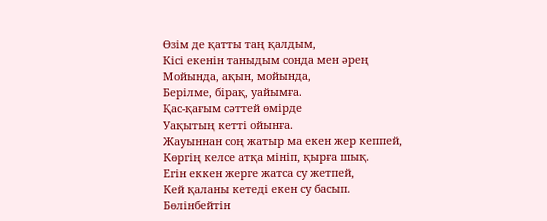Өзім де қатты таң қалдым,
Кісі екенін таныдым сонда мен әрең
Мойында, ақын, мойында,
Берілме, бірақ, уайымға.
Қас-қағым сәттей өмірде
Уақытың кетті ойынға.
Жауыннан соң жатыр ма екен жер кеппей,
Көргің келсе атқа мініп, қырға шық.
Егін еккен жерге жатса су жетпей,
Кей қаланы кетеді екен су басып.
Бөлінбейтін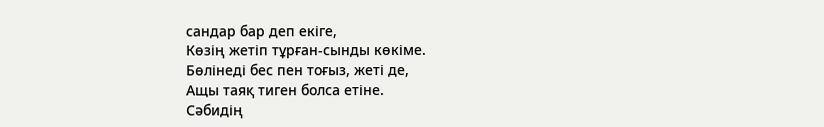сандар бар деп екіге,
Көзің жетіп тұрған-сынды көкіме.
Бөлінеді бес пен тоғыз, жеті де,
Ащы таяқ тиген болса етіне.
Сәбидің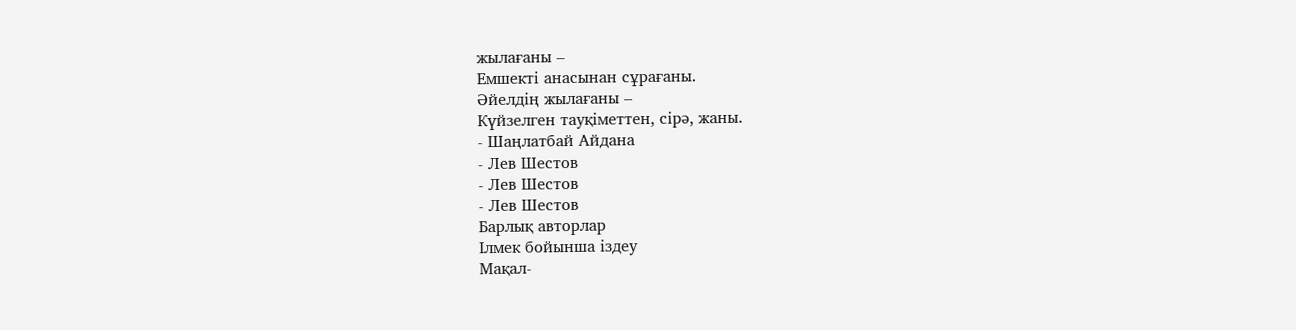жылағаны –
Емшекті анасынан сұрағаны.
Әйелдің жылағаны –
Күйзелген тауқіметтен, сірә, жаны.
- Шаңлатбай Айдана
- Лев Шестов
- Лев Шестов
- Лев Шестов
Барлық авторлар
Ілмек бойынша іздеу
Мақал-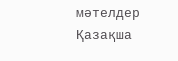мәтелдер
Қазақша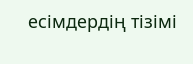есімдердің тізімі